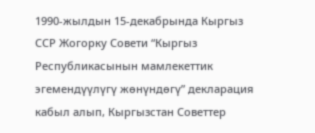1990-жылдын 15-декабрында Кыргыз ССР Жогорку Совети “Кыргыз Республикасынын мамлекеттик эгемендүүлүгү жөнүндөгү” декларация кабыл алып, Кыргызстан Советтер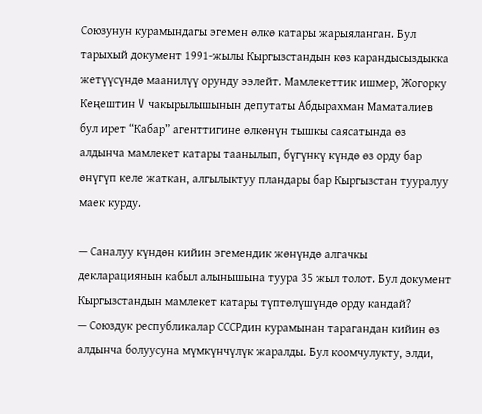Союзунун курамындагы эгемен өлкө катары жарыяланган. Бул тарыхый документ 1991-жылы Кыргызстандын көз карандысыздыкка жетүүсүндө маанилүү орунду ээлейт. Мамлекеттик ишмер, Жогорку Кеңештин V чакырылышынын депутаты Абдырахман Маматалиев бул ирет “Кабар” агенттигине өлкөнүн тышкы саясатында өз алдынча мамлекет катары таанылып, бүгүнкү күндө өз орду бар өнүгүп келе жаткан, алгылыктуу пландары бар Кыргызстан тууралуу маек курду.

— Саналуу күндөн кийин эгемендик жөнүндө алгачкы декларациянын кабыл алынышына туура 35 жыл толот. Бул документ Кыргызстандын мамлекет катары түптөлүшүндө орду кандай?
— Союздук республикалар СССРдин курамынан тарагандан кийин өз алдынча болуусуна мүмкүнчүлүк жаралды. Бул коомчулукту, элди,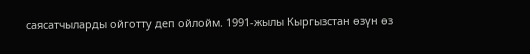саясатчыларды ойготту деп ойлойм. 1991-жылы Кыргызстан өзүн өз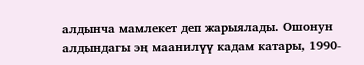алдынча мамлекет деп жарыялады. Ошонун алдындагы эң маанилүү кадам катары, 1990-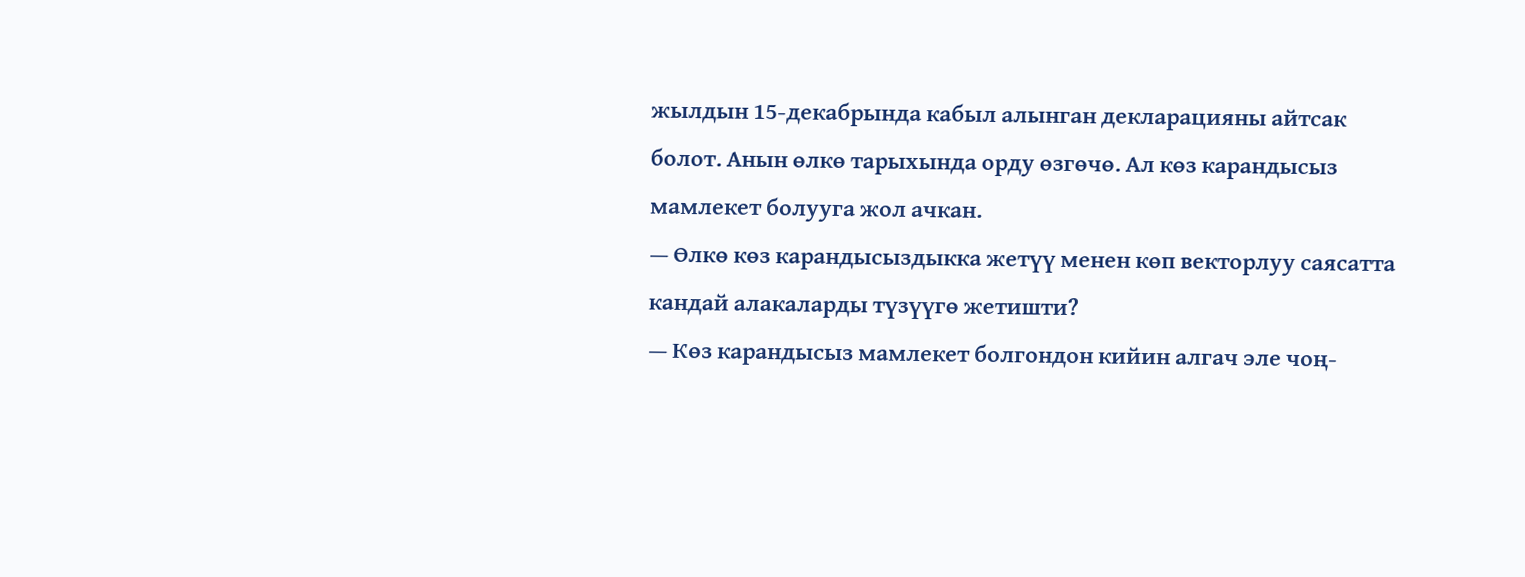жылдын 15-декабрында кабыл алынган декларацияны айтсак болот. Анын өлкө тарыхында орду өзгөчө. Ал көз карандысыз мамлекет болууга жол ачкан.
— Өлкө көз карандысыздыкка жетүү менен көп векторлуу саясатта кандай алакаларды түзүүгө жетишти?
— Көз карандысыз мамлекет болгондон кийин алгач эле чоң-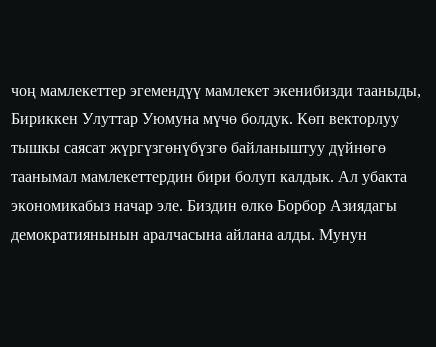чоң мамлекеттер эгемендүү мамлекет экенибизди тааныды, Бириккен Улуттар Уюмуна мүчө болдук. Көп векторлуу тышкы саясат жүргүзгөнүбүзгө байланыштуу дүйнөгө таанымал мамлекеттердин бири болуп калдык. Ал убакта экономикабыз начар эле. Биздин өлкө Борбор Азиядагы демократиянынын аралчасына айлана алды. Мунун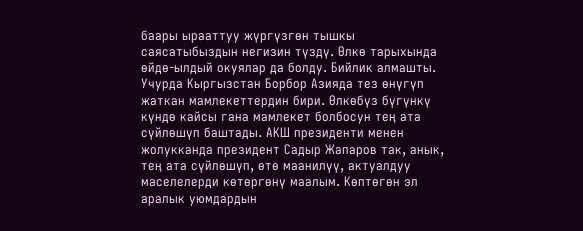баары ырааттуу жүргүзгөн тышкы саясатыбыздын негизин түздү. Өлкө тарыхында өйдө-ылдый окуялар да болду. Бийлик алмашты. Учурда Кыргызстан Борбор Азияда тез өнүгүп жаткан мамлекеттердин бири. Өлкөбүз бүгүнкү күндө кайсы гана мамлекет болбосун тең ата сүйлөшүп баштады. АКШ президенти менен жолукканда президент Садыр Жапаров так, анык, тең ата сүйлөшүп, өтө маанилүү, актуалдуу маселелерди көтөргөнү маалым. Көптөгөн эл аралык уюмдардын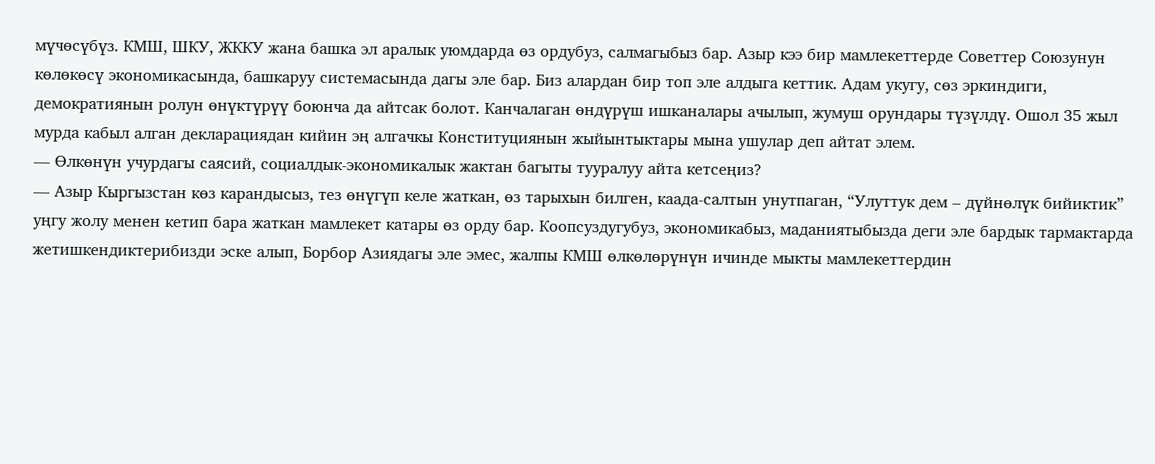мүчөсүбүз. КМШ, ШКУ, ЖККУ жана башка эл аралык уюмдарда өз ордубуз, салмагыбыз бар. Азыр кээ бир мамлекеттерде Советтер Союзунун көлөкөсү экономикасында, башкаруу системасында дагы эле бар. Биз алардан бир топ эле алдыга кеттик. Адам укугу, сөз эркиндиги, демократиянын ролун өнүктүрүү боюнча да айтсак болот. Канчалаган өндүрүш ишканалары ачылып, жумуш орундары түзүлдү. Ошол 35 жыл мурда кабыл алган декларациядан кийин эң алгачкы Конституциянын жыйынтыктары мына ушулар деп айтат элем.
— Өлкөнүн учурдагы саясий, социалдык-экономикалык жактан багыты тууралуу айта кетсеңиз?
— Азыр Кыргызстан көз карандысыз, тез өнүгүп келе жаткан, өз тарыхын билген, каада-салтын унутпаган, “Улуттук дем – дүйнөлүк бийиктик” уңгу жолу менен кетип бара жаткан мамлекет катары өз орду бар. Коопсуздугубуз, экономикабыз, маданиятыбызда деги эле бардык тармактарда жетишкендиктерибизди эске алып, Борбор Азиядагы эле эмес, жалпы КМШ өлкөлөрүнүн ичинде мыкты мамлекеттердин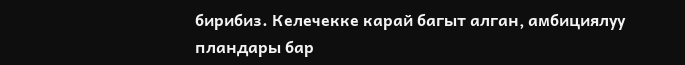бирибиз. Келечекке карай багыт алган, амбициялуу пландары бар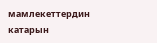мамлекеттердин катарын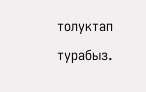толуктап турабыз.